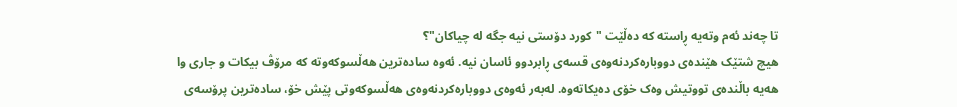تا چەند ئەم وتەیە ڕاستە کە دەڵێت "کورد دۆستی نیە جگە لە چیاکان"؟
هیچ شتێک هێندەی دووبارەکردنەوەی قسەی ڕابردوو ئاسان نیە. ئەوە سادەترین هەڵسوکەوتە کە مرۆڤ بیکات و جاری وا هەیە باڵندەی تووتیش وەک خۆی دەیکاتەوە. لەبەر ئەوەی دووبارەکردنەوەی هەڵسوکەوتی پێش خۆ، سادەترین پرۆسەی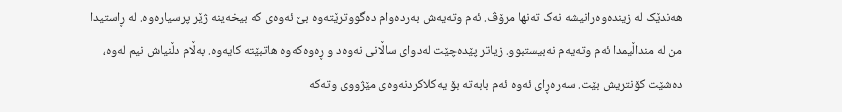هەندێک لە زیندەوەرانیشە نەک تەنها مرۆڤ. ئەم وتەیەش بەردەوام دەگووترێتەوە بێ ئەوەی کە بیخەینە ژێر پرسیارەوە. لە ڕاستیدا من لە منداڵیمدا ئەم وتەیەم نەبیستبوو. زیاتر پێدەچێت لەدوای ساڵانی نەوەد و ڕەوەکەوە هاتبێتە کایەوە. بەڵام دڵنیاش نیم لەوە، دەشێت کۆنتریش بێت. سەرەڕای ئەوە ئەم بابەتە بۆ یەکلاکردنەوەی مێژووی وتەکە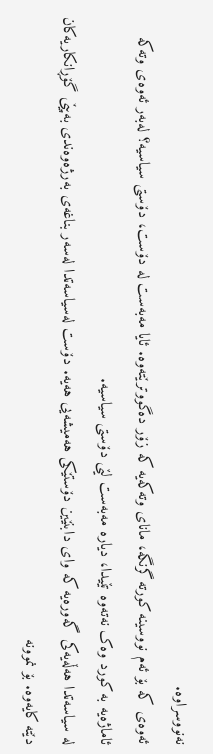نەنووسراوە.
ئەوەی کە بۆ ئەم نووسینە کورتە گرنگە، مانای وتەکەیە کە زۆر دەگووترێتەوە. ئایا مەبەست لە دۆست، دۆستی سیاسیە؟ لەبەر ئەوەی وتەکە ئاماژەیە بە کورد وەک نەتەوە تێیدا، دیارە مەبەست لێی دۆستی سیاسیە.
لە سیاسەتدا هەڵەیەکی گەورەیە کە وای دابنێین دۆستێکی هەمیشەیی هەیە. دۆست لەسیاسەتدا لەسەر بناغەی بەرژەوەندی بەپێی گۆڕانکاریەکان دێتە کایەوە. بۆ نموونە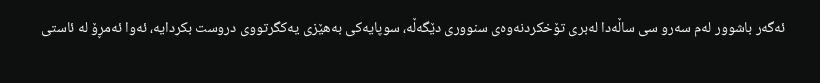ئەگەر باشوور لەم سەرو سی ساڵەدا لەبری تۆخکردنەوەی سنووری دێگەڵە، سوپایەکی بەهێزی یەکگرتووی دروست بکردایە، ئەوا ئەمڕۆ لە ئاستی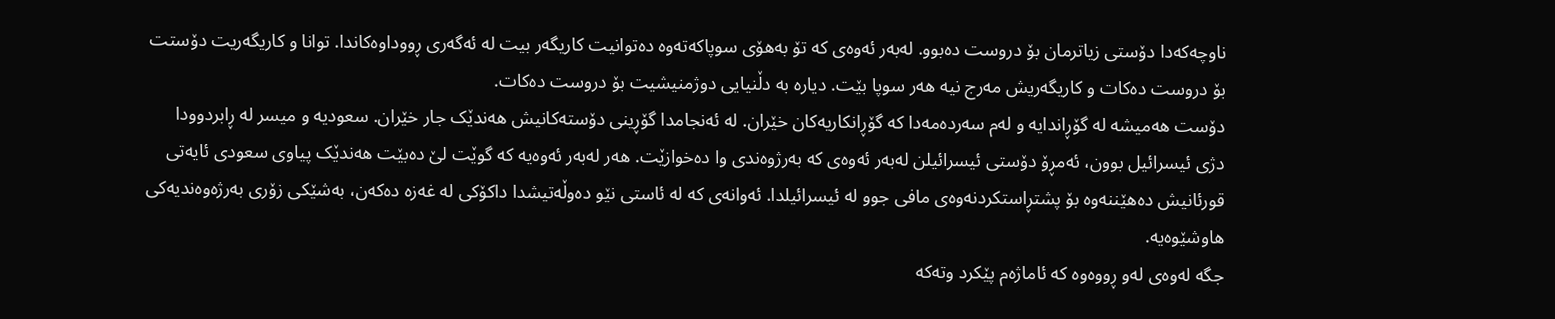ناوچەکەدا دۆستی زیاترمان بۆ دروست دەبوو. لەبەر ئەوەی کە تۆ بەهۆی سوپاکەتەوە دەتوانیت کاریگەر بیت لە ئەگەری ڕووداوەکاندا. توانا و کاریگەریت دۆستت بۆ دروست دەکات و کاریگەریش مەرج نیە هەر سوپا بێت. دیارە بە دڵنیایی دوژمنیشیت بۆ دروست دەکات.
دۆست هەمیشە لە گۆڕاندایە و لەم سەردەمەدا کە گۆڕانکاریەکان خێران. لە ئەنجامدا گۆڕینی دۆستەکانیش هەندێک جار خێران. سعودیە و میسر لە ڕابردوودا دژی ئیسرائیل بوون، ئەمڕۆ دۆستی ئیسرائیلن لەبەر ئەوەی کە بەرژوەندی وا دەخوازێت. هەر لەبەر ئەوەیە کە گوێت لێ دەبێت هەندێک پیاوی سعودی ئایەتی قورئانیش دەهێننەوە بۆ پشتڕاستکردنەوەی مافی جوو لە ئیسرائیلدا. ئەوانەی کە لە ئاستی نێو دەوڵەتیشدا داکۆکی لە غەزە دەکەن، بەشێکی زۆری بەرژەوەندیەکی هاوشێوەیە.
جگە لەوەی لەو ڕووەوە کە ئاماژەم پێکرد وتەکە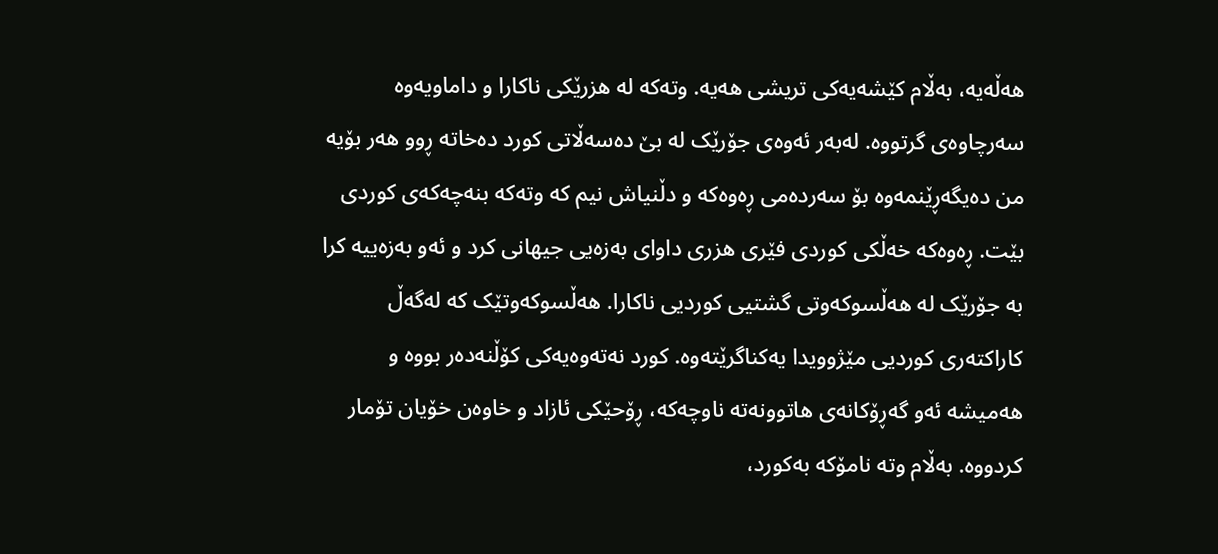هەڵەیە، بەڵام کێشەیەکی تریشی هەیە. وتەکە لە هزرێکی ناکارا و داماویەوە سەرچاوەی گرتووە. لەبەر ئەوەی جۆرێک لە بێ دەسەڵاتی کورد دەخاتە ڕوو هەر بۆیە من دەیگەڕێنمەوە بۆ سەردەمی ڕەوەکە و دڵنیاش نیم کە وتەکە بنەچەکەی کوردی بێت. ڕەوەکە خەڵکی کوردی فێری هزری داوای بەزەیی جیهانی کرد و ئەو بەزەییە کرا بە جۆرێک لە هەڵسوکەوتی گشتیی کوردیی ناکارا. هەڵسوکەوتێک کە لەگەڵ کاراکتەری کوردیی مێژوویدا یەکناگرێتەوە. کورد نەتەوەیەکی کۆڵنەدەر بووە و هەمیشە ئەو گەڕۆکانەی هاتوونەتە ناوچەکە، ڕۆحێکی ئازاد و خاوەن خۆیان تۆمار کردووە. بەڵام وتە نامۆکە بەکورد،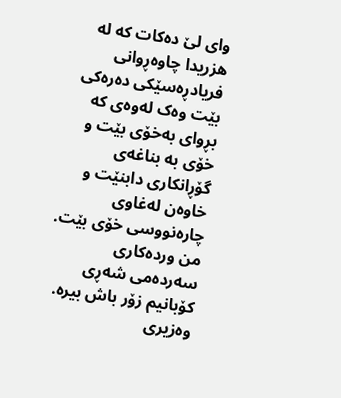وای لێ دەکات کە لە هزریدا چاوەڕوانی فریادڕەسێکی دەرەکی بێت وەک لەوەی کە بڕوای بەخۆی بێت و خۆی بە بناغەی گۆڕانکاری دابنێت و خاوەن لەغاوی چارەنووسی خۆی بێت.
من وردەکاری سەردەمی شەڕی کۆبانیم زۆر باش بیرە. وەزیری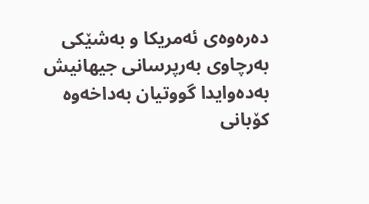دەرەوەی ئەمریکا و بەشێکی بەرچاوی بەرپرسانی جیهانیش بەدەوایدا گووتیان بەداخەوە کۆبانی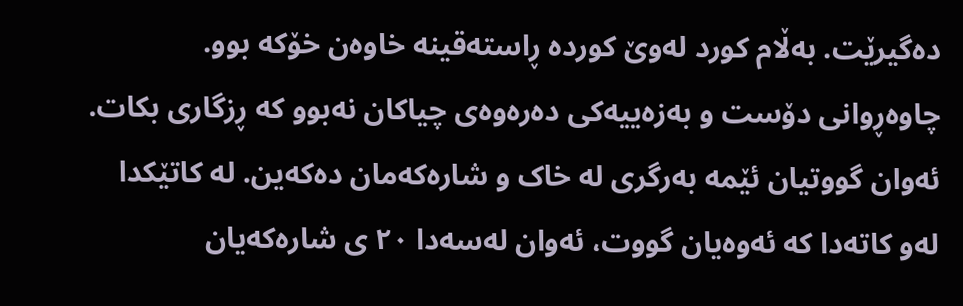دەگیرێت. بەڵام کورد لەوێ کوردە ڕاستەقینە خاوەن خۆکە بوو. چاوەڕوانی دۆست و بەزەییەکی دەرەوەی چیاکان نەبوو کە ڕزگاری بکات. ئەوان گووتیان ئێمە بەرگری لە خاک و شارەکەمان دەکەین. لە کاتێکدا لەو کاتەدا کە ئەوەیان گووت، ئەوان لەسەدا ٢٠ ی شارەکەیان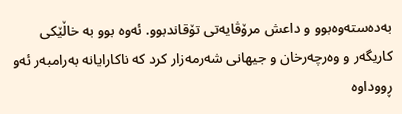بەدەستەوەبوو و داعش مرۆڤایەتی تۆقاندبوو. ئەوە بوو بە خاڵێکی کاریگەر و وەرچەرخان و جیهانی شەرمەزار کرد کە ناکارایانە بەرامبەر ئەو ڕووداوە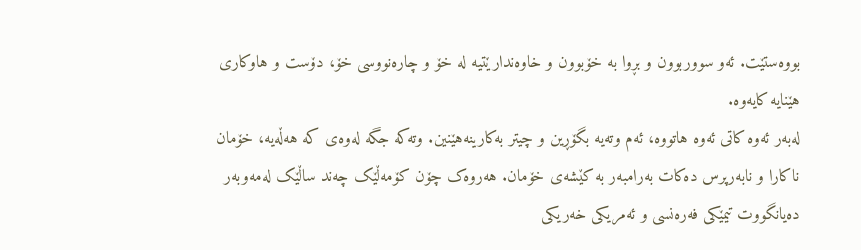بووەستێت. ئەو سووربوون و بڕوا بە خۆبوون و خاوەندارێتیە لە خۆ و چارەنووسی خۆ، دۆست و هاوکاری هێنایە کایەوە.
لەبەر ئەوە کاتی ئەوە هاتووە، ئەم وتەیە بگۆڕین و چیتر بەکارینەهێنین. وتەکە جگە لەوەی کە هەڵەیە، خۆمان ناکارا و نابەرپرس دەکات بەرامبەر بە کێشەی خۆمان. هەروەک چۆن کۆمەڵێک چەند ساڵێک لەمەوبەر دەیانگووت تیمێکی فەرەنسی و ئەمریکی خەریکی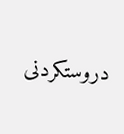دروستکردنی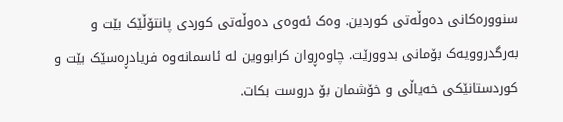سنوورەکانی دەوڵەتی کوردین. وەک ئەوەی دەوڵەتی کوردی پانتۆڵێک بێت و بەرگدروویەک بۆمانی بدوورێت. چاوەڕوان کرابووین لە ئاسمانەوە فریادڕەسێک بێت و کوردستانێکی خەیاڵی و خۆشمان بۆ دروست بکات.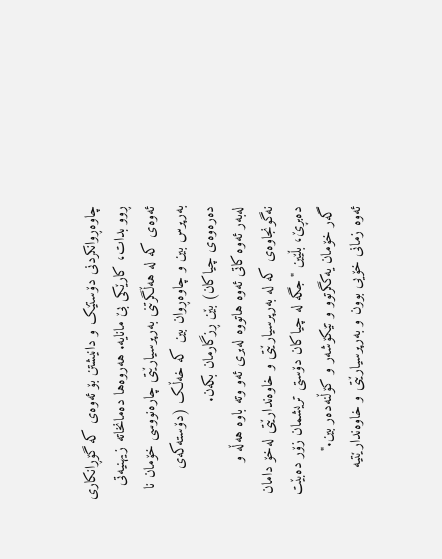چاوەڕوانکردنی دۆستێک و دانیشتن بۆ ئەوەی کە گۆڕانکاری ڕوو بدات، کارێکی بێ مانایە. هەروەها دەمانخاتە زیهنیەتی ئەوەی کە لە هەڵگرتنی بەرپرسیارێتی چارەنووسی خۆمان نا بەرپرس بین و چاوەڕوان بین کە خەڵک (دۆستەکەی دەرەوەی چیاکان) بێن ڕزگارمان بکەن.
لەبەر ئەوە کاتی ئەوە هاتووە لەبری ئەو وتە باوە هەڵە و نەگونجاوەی کە لە بەرپرسیارێتی و خاوەندارێتی لەخۆ دامان دەبڕێ، بڵێین "جگە لە چیاکان دۆستی تریشمان زۆر دەبێت گەر خۆمان یەکگرتوو و تێکۆشەر و کۆڵنەدەر بین."
ئەوە زمانی خۆیی بوون و بەرپرسیارێتی و خاوەندارێتیە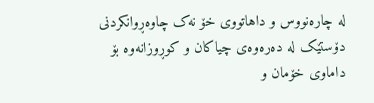لە چارەنووس و داهاتووی خۆ نەک چاوەڕوانکردنی دۆستێک لە دەرەوەی چیاکان و کوڕوزانەوە بۆ داماوی خۆمان و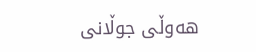هەوڵی جوڵانی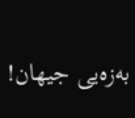بەزەیی جیهان!